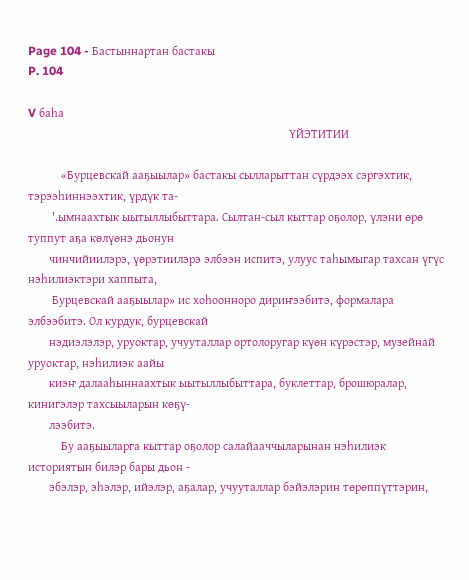Page 104 - Бастыннартан бастакы
P. 104

V баһа
                                                                                       ҮЙЭТИТИИ

           «Бурцевскай ааҕыылар» бастакы сылларыттан сүрдээх сэргэхтик, тэрээһиннээхтик, үрдүк та-
        '.ымнаахтык ыытыллыбыттара. Сылтан-сыл кыттар оҕолор, үлэни өрө туппут аҕа көлүөнэ дьонун
       чинчийиилэрэ, үөрэтиилэрэ элбээн испитэ, улуус таһымыгар тахсан үгүс нэһилиэктэри хаппыта,
        Бурцевскай ааҕыылар» ис хоһоонноро дириҥээбитэ, формалара элбээбитэ. Ол курдук, бурцевскай
       нэдиэлэлэр, уруоктар, учууталлар ортолоругар күөн күрэстэр, музейнай уруоктар, нэһилиэк аайы
       киэҥ далааһыннаахтык ыытыллыбыттара, буклеттар, брошюралар, кинигэлэр тахсыыларын көҕү-
       лээбитэ.
           Бу ааҕыыларга кыттар оҕолор салайааччыларынан нэһилиэк историятын билэр бары дьон -
       эбэлэр, эһэлэр, ийэлэр, аҕалар, учууталлар бэйэлэрин төрөппүттэрин,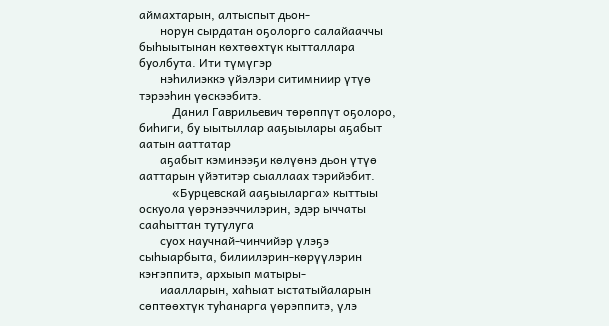аймахтарын, алтыспыт дьон-
       норун сырдатан оҕолорго салайааччы быһыытынан көхтөөхтүк кытталлара буолбута. Ити түмүгэр
       нэһилиэккэ үйэлэри ситимниир үтүө тэрээһин үөскээбитэ.
           Данил Гаврильевич төрөппүт оҕолоро, биһиги, бу ыытыллар ааҕыылары аҕабыт аатын ааттатар
       аҕабыт кэминээҕи көлүөнэ дьон үтүө ааттарын үйэтитэр сыаллаах тэрийэбит.
           «Бурцевскай ааҕыыларга» кыттыы оскуола үөрэнээччилэрин, эдэр ыччаты сааһыттан тутулуга
       суох научнай-чинчийэр үлэҕэ сыһыарбыта, билиилэрин-көрүүлэрин кэҥэппитэ, архыып матыры-
       иаалларын, хаһыат ыстатыйаларын сөптөөхтүк туһанарга үөрэппитэ, үлэ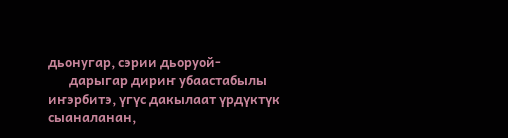дьонугар, сэрии дьоруой-
       дарыгар дириҥ убаастабылы иҥэрбитэ, үгүс дакылаат үрдүктүк сыаналанан,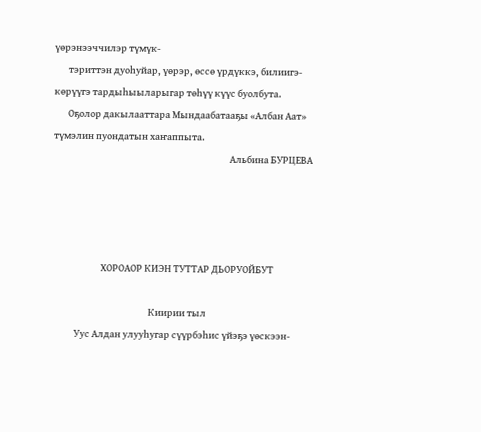үөрэнээччилэр түмүк-
       тэриттэн дуоһуйар, үөрэр, өссө үрдүккэ, билиигэ-көрүүгэ тардыһыыларыгар төһүү күүс буолбута.
       Оҕолор дакылааттара Мындаабатааҕы «Албан Аат» түмэлин пуондатын хаҥаппыта.
                                                                                        Альбина БУРЦЕВА




                        ХОРОАОР КИЭН ТУТТАР ДЬОРУОЙБУТ

                                                Киирии тыл
           Уус Алдан улууһугар сүүрбэһис үйэҕэ үөскээн-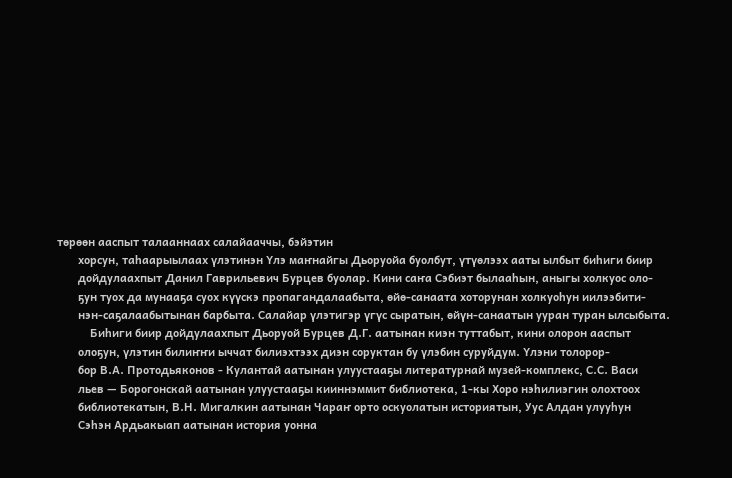төрөөн ааспыт талааннаах салайааччы, бэйэтин
       хорсун, таһаарыылаах үлэтинэн Үлэ маҥнайгы Дьоруойа буолбут, үтүөлээх ааты ылбыт биһиги биир
       дойдулаахпыт Данил Гаврильевич Бурцев буолар. Кини саҥа Сэбиэт былааһын, аныгы холкуос оло-
       ҕун туох да мунааҕа суох күүскэ пропагандалаабыта, өйө-санаата хоторунан холкуоһун иилээбити-
       нэн-саҕалаабытынан барбыта. Салайар үлэтигэр үгүс сыратын, өйүн-санаатын ууран туран ылсыбыта.
           Биһиги биир дойдулаахпыт Дьоруой Бурцев Д.Г. аатынан киэн туттабыт, кини олорон ааспыт
       олоҕун, үлэтин билиҥҥи ыччат билиэхтээх диэн соруктан бу үлэбин суруйдум. Үлэни толорор-
       бор В.А. Протодьяконов - Кулантай аатынан улуустааҕы литературнай музей-комплекс, С.С. Васи
       льев — Борогонскай аатынан улуустааҕы кииннэммит библиотека, 1-кы Хоро нэһилиэгин олохтоох
       библиотекатын, В.Н. Мигалкин аатынан Чараҥ орто оскуолатын историятын, Уус Алдан улууһун
       Сэһэн Ардьакыап аатынан история уонна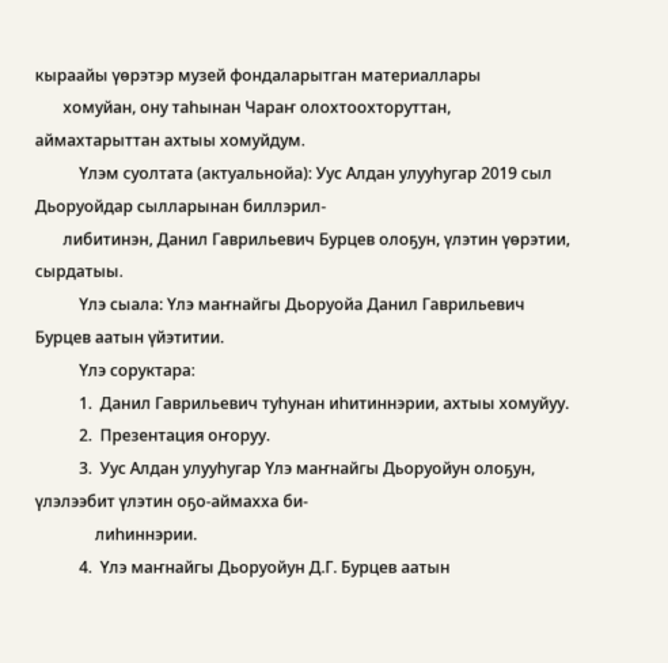кыраайы үөрэтэр музей фондаларытган материаллары
       хомуйан, ону таһынан Чараҥ олохтоохторуттан, аймахтарыттан ахтыы хомуйдум.
           Үлэм суолтата (актуальнойа): Уус Алдан улууһугар 2019 сыл Дьоруойдар сылларынан биллэрил-
       либитинэн, Данил Гаврильевич Бурцев олоҕун, үлэтин үөрэтии, сырдатыы.
           Үлэ сыала: Үлэ маҥнайгы Дьоруойа Данил Гаврильевич Бурцев аатын үйэтитии.
           Үлэ соруктара:
           1.  Данил Гаврильевич туһунан иһитиннэрии, ахтыы хомуйуу.
           2.  Презентация оҥоруу.
           3.  Уус Алдан улууһугар Үлэ маҥнайгы Дьоруойун олоҕун, үлэлээбит үлэтин оҕо-аймахха би-
               лиһиннэрии.
           4.  Үлэ маҥнайгы Дьоруойун Д.Г. Бурцев аатын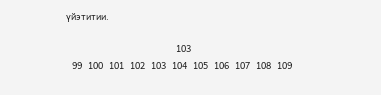үйэтитии.

                                                       103
   99   100   101   102   103   104   105   106   107   108   109